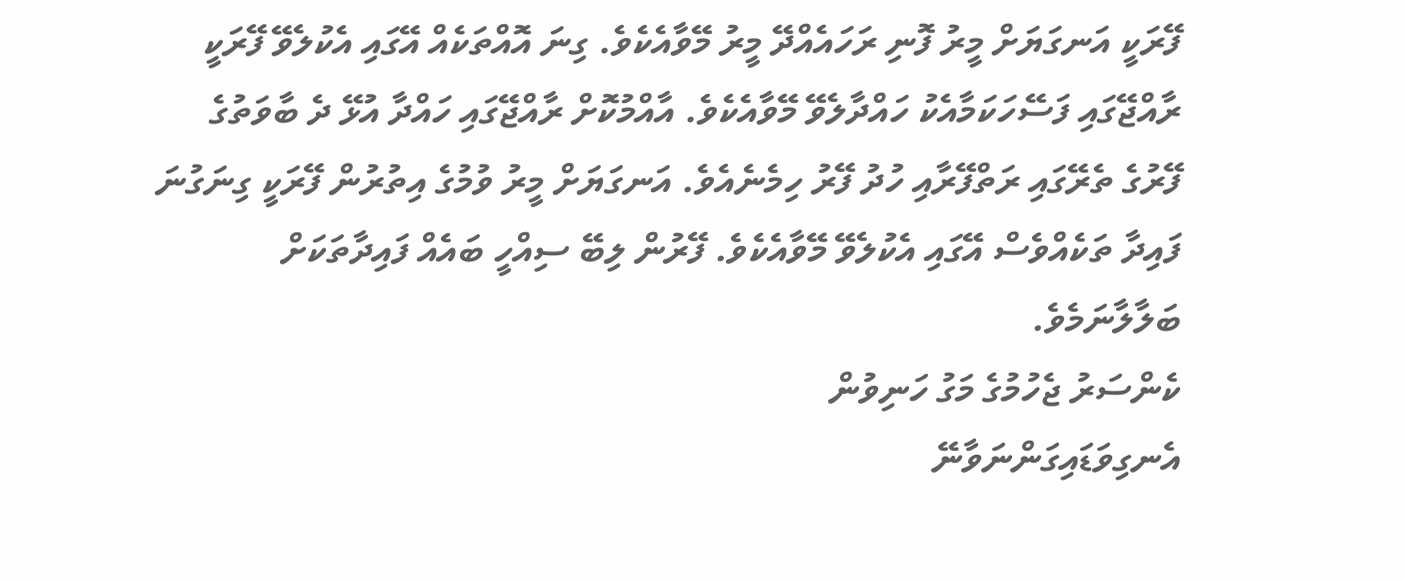ފޭރަކީ އަނގަޔަށް މީރު ފޮނި ރަހައެއްދޭ މީރު މޭވާއެކެވެ. ގިނަ އޮއްތަކެއް އޭގައި އެކުލެވޭ ފޭރަކީ ރާއްޖޭގައި ފަސޭހަކަމާއެކު ހައްދާލެވޭ މޭވާއެކެވެ. އާއްމުކޮށް ރާއްޖޭގައި ހައްދާ އުޅޭ ދެ ބާވަތުގެ ފޭރުގެ ތެރޭގައި ރަތްފޭރާއި ހުދު ފޭރު ހިމެނެއެވެ. އަނގަޔަށް މީރު ވުމުގެ އިތުރުން ފޭރަކީ ގިނަގުނަ ފައިދާ ތަކެއްވެސް އޭގައި އެކުލެވޭ މޭވާއެކެވެ. ފޭރުން ލިބޭ ސިއްހީ ބައެއް ފައިދާތަކަށް ބަލާލާނަމެވެ.
ކެންސަރު ޖެހުމުގެ މަގު ހަނިވުން
އެނގިވަޑައިގަންނަވާނޭ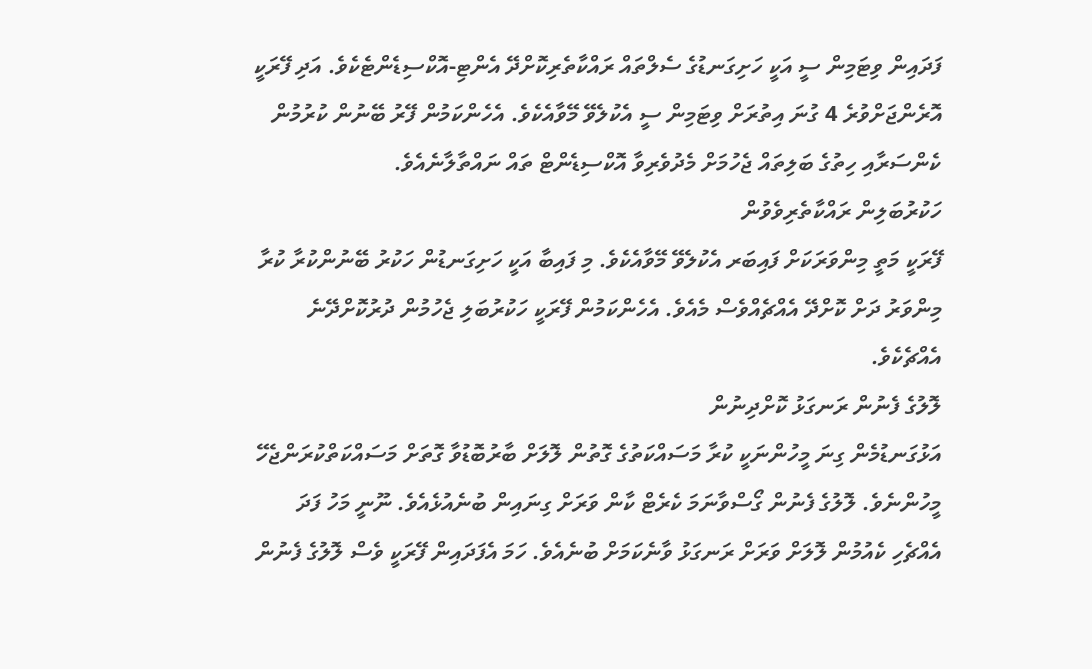ފަދައިން ވިޓަމިން ސީ އަކީ ހަށިގަނޑުގެ ސެލްތައް ރައްކާތެރިކޮށްދޭ އެންޓި-އޮކްސިޑެންޓެކެވެ. އަދި ފޭރަކީ އޮރެންޖަށްވުރެ 4 ގުނަ އިތުރަށް ވިޓަމިން ސީ އެކުލެވޭ މޭވާއެކެވެ. އެހެންކަމުން ފޭރު ބޭނުން ކުރުމުން ކެންސަރާއި ހިތުގެ ބަލިތައް ޖެހުމަށް މެދުވެރިވާ އޮކްސިޑެންޓް ތައް ނައްތާލާނެއެވެ.
ހަކުރުބަލިން ރައްކާތެރިވެވުން
ފޭރަކީ މަތީ މިންވަރަކަށް ފައިބަރ އެކުލެވޭ މޭވާއެކެވެ. މި ފައިބާ އަކީ ހަށިގަނޑުން ހަކުރު ބޭނުންކުރާ ކުރާ މިންވަރު ދަށް ކޮށްދޭ އެއްޗެއްވެސް މެއެވެ. އެހެންކަމުން ފޭރަކީ ހަކުރުބަލި ޖެހުމުން ދުރުކޮށްދޭނެ އެއްޗެކެވެ.
ލޮލުގެ ފެނުން ރަނގަޅު ކޮށްދިނުން
އަޅުގަނޑުމެން ގިނަ މީހުންނަކީ ކުރާ މަސައްކަތުގެ ގޮތުން ލޮލަށް ބާރުބޮޑުވާ ގޮތަށް މަސައްކަތްކުރަންޖެހޭ މީހުންނެވެ. ލޮލުގެ ފެނުން ގޯސްވާނަމަ ކެރެޓް ކާން ވަރަށް ގިނައިން ބުނެއުޅެއެވެ. ނޫނީ މަހު ފަދަ އެއްޗެހި ކެއުމުން ލޮލަށް ވަރަށް ރަނގަޅު ވާނެކަމަށް ބުނެއެވެ. ހަމަ އެފަދައިން ފޭރަކީ ވެސް ލޮލުގެ ފެނުން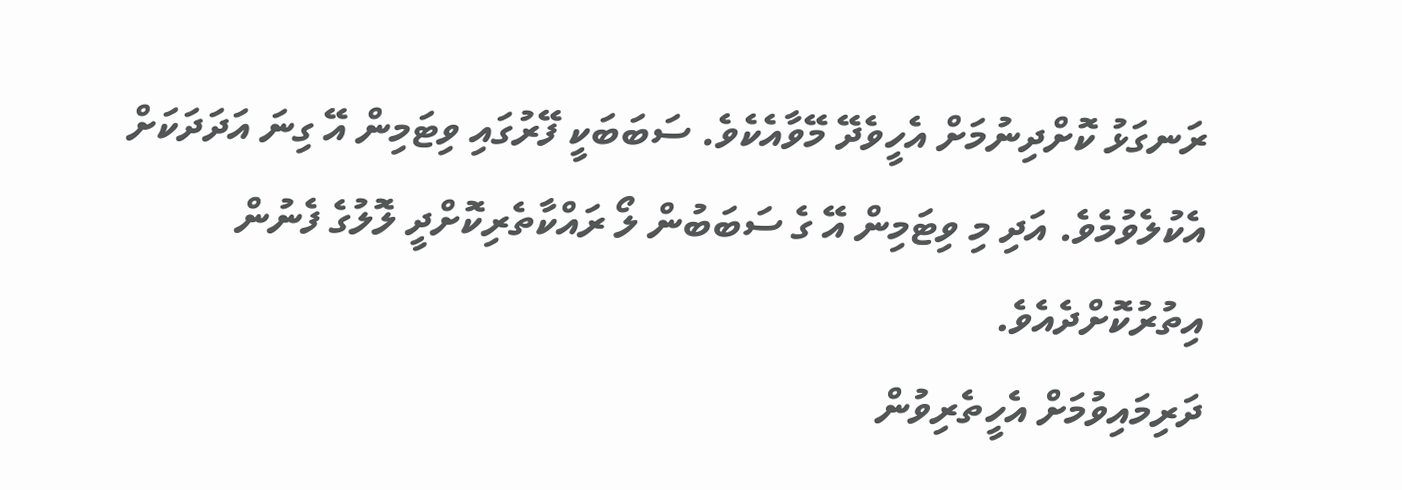ރަނގަޅު ކޮށްދިނުމަށް އެހީވެދޭ މޭވާއެކެވެ. ސަބަބަކީ ފޭރުގައި ވިޓަމިން އޭ ގިނަ އަދަދަކަށް އެކުލެވުމެވެ. އަދި މި ވިޓަމިން އޭ ގެ ސަބަބުން ލޯ ރައްކާތެރިކޮށްދީ ލޮލުގެ ފެނުން އިތުރުކޮށްދެއެވެ.
ދަރިމައިވުމަށް އެހީތެރިވުން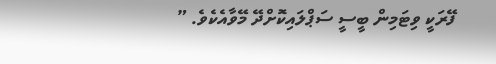ފޭރަކީ ވިޓަމިން ބީސީ ސަޕްލައިކޮށްދޭ މޭވާއެކެވެ. ”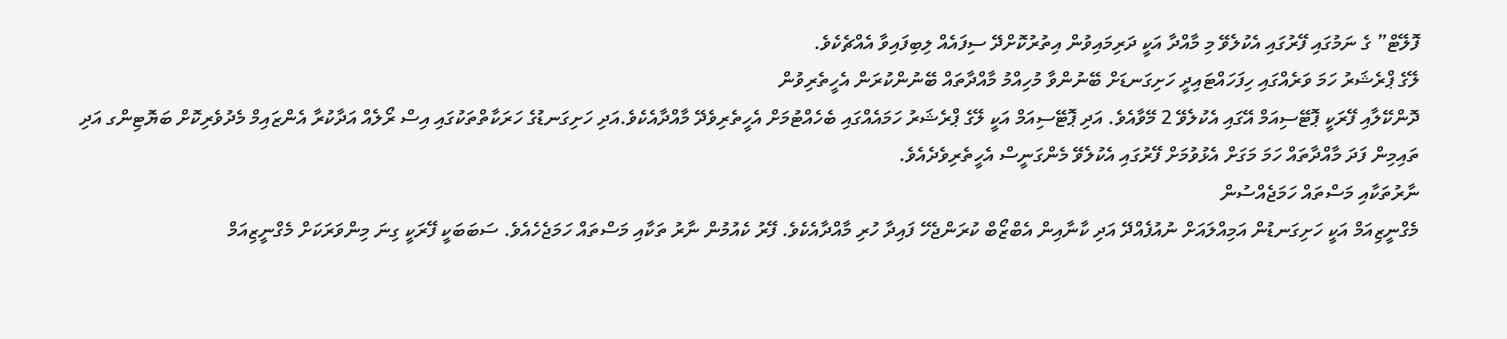ފޮލޭޓް” ގެ ނަމުގައި ފޭރުގައި އެކުލެވޭ މި މާއްދާ އަކީ ދަރިމައިވުން އިތުރުކޮށްދޭ ސިފައެއް ލިބިފައިވާ އެއްޗެކެވެ.
ލޭގެ ޕްރެޝަރު ހަމަ ވަރެއްގައި ހިފަހައްޓައިދީ ހަށިގަނޑަށް ބޭނުންވާ މުހިއްމު މާއްދާތައް ބޭނުންކުރަން އެހީތެރިވުން
ދޮންކޭލާއި ފޭރަކީ ޕޮޓޭސިއަމް އޭގައި އެކުލެވޭ 2 މޭވާއެވެ. އަދި ޕޮޓޭސިއަމް އަކީ ލޭގެ ޕްރެޝަރު ހަމައެއްގައި ބެހެއްޓުމަށް އެހީތެރިވެދޭ މާއްދާއެކެވެ.އަދި ހަށިގަނޑުގެ ހަރަކާތްތަކުގައި އިސް ރޯލެއް އަދާކުރާ އެންޒައިމް މެދުވެރިކޮށް ބަޔޮޓިންގ އަދި ތައިމިން ފަދަ މާއްދާތައް ހަމަ މަގަށް އެޅުވުމަށް ފޭރުގައި އެކުލެވޭ މެންގަނީސް އެހީތެރިވެދެއެވެ.
ނާރުތަކާއި މަސްތައް ހަމަޖެއްސުން
މެގްނީޒިއަމް އަކީ ހަށިގަނޑުން އަމިއްލައަށް ނުއުފެއްދޭ އަދި ކާނާއިން އެބްޒޯބް ކުރަންޖެހޭ ފައިދާ ހުރި މާއްދާއެކެވެ. ފޭރު ކެއުމުން ނާރު ތަކާއި މަސްތައް ހަމަޖެހެއެވެ. ސަބަބަކީ ފޭރަކީ ގިނަ މިންވަރަކަށް މެގްނީޒިއަމް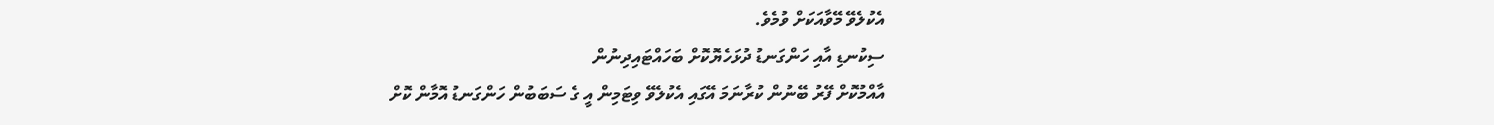އެކުލެވޭ މޭވާއަކަށް ވުމެވެ.
ސިކުނޑި އާއި ހަންގަނޑު ދުޅަހެޔޮކޮށް ބަހައްޓައިދިނުން
އާއްމުކޮށް ފޭރު ބޭނުން ކުރާނަމަ އޭގައި އެކުލެވޭ ވިޓަމިން އީ ގެ ސަބަބުން ހަންގަނޑު އޮމާން ކޮށް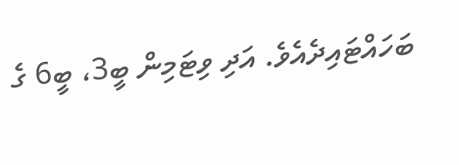ބަހައްޓައިދެއެވެ. އަދި ވިޓަމިން ބީ3، ބީ6 ގެ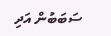ސަބަބުން އަދި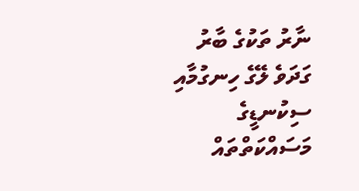ނާރު ތަކުގެ ބާރު ގަދަވެ ލޭގެ ހިނގުމާއި ސިކުނޑީގެ މަސައްކަތްތައް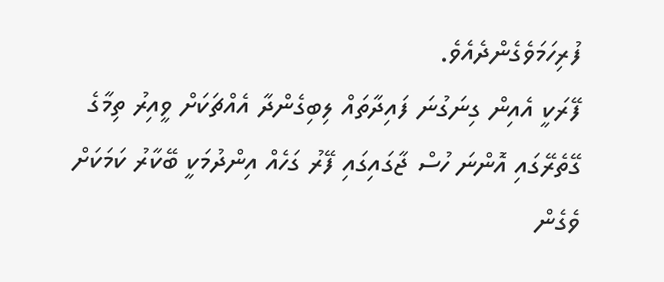ފުރިހަމަވެގެންދެއެވެ.
ފޭރަކީ އެއިން ގިނަގުނަ ފައިދާތައް ލިބިގެންދާ އެއްޗަކަށް ވީއިރު ތިމާގެ ގޭތެރޭގައި އޮންނަ ހުސް ޖާގައިގައި ފޭރު ގަހެއް އިންދުމަކީ ބޭކާރު ކަމަކަށް ވެގެން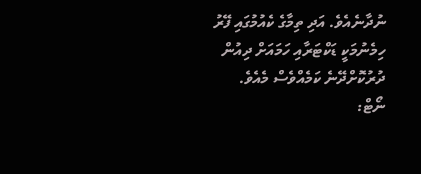ނުދާނެއެވެ. އަދި ތިމާގެ ކެއުމުގައި ފޭރު ހިމެނުމަކީ ޑަކްޓަރާއި ހަމައަށް ދިއުން ދުރުކޮށްދޭނެ ކަމެއްވެސް މެއެވެ.
ނޯޓް: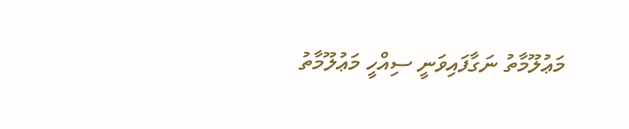މަޢުލޫމާތު ނަގާފައިވަނީ ސިއްހީ މަޢުލޫމާތު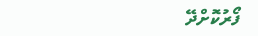ފޯރުކޮށްދޭ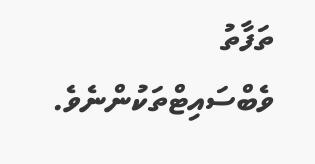ތަފާތު ވެބްސައިޓްތަކުންނެވެ.